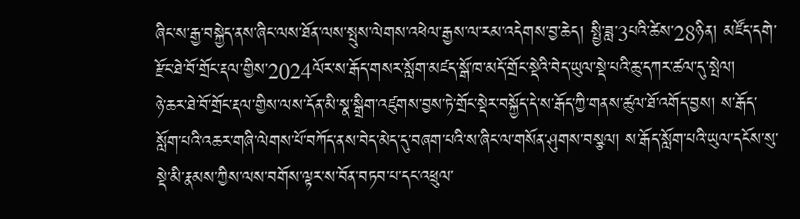ཞིང་ས་རྒྱ་བསྐྱེད་ནས་ཞིང་ལས་ཐོན་ལས་སྤུས་ལེགས་འཕེལ་རྒྱས་ལ་རམ་འདེགས་བྱ་ཆེད། སྤྱི་ཟླ་3པའི་ཚེས་28ཉིན། མཛོད་དགེ་རྫོང་ཐེ་བོ་གྲོང་རྡལ་གྱིས་2024ལོར་ས་རྒོད་གསར་སློག་མཛད་སྒོ་ཁ་མདོ་གྲོང་སྡེའི་བེད་ཡུལ་སྡེ་པའི་ཆུ་དཀར་ཚལ་དུ་སྤེལ།
ཉེ་ཆར་ཐེ་བོ་གྲོང་རྡལ་གྱིས་ལས་དོན་མི་སྣ་སྒྲིག་འཛུགས་བྱས་ཏེ་གྲོང་སྡེར་བསྐྱོད་དེ་ས་རྒོད་ཀྱི་གནས་ཚུལ་ཐོ་འགོད་བྱས། ས་རྒོད་སློག་པའི་འཆར་གཞི་ལེགས་པོ་བཀོད་ནས་བེད་མེད་དུ་བཞག་པའི་ས་ཞིང་ལ་གསོན་ཤུགས་བསྩལ། ས་རྒོད་སློག་པའི་ཡུལ་དངོས་སུ་སྡེ་མི་རྣམས་ཀྱིས་ལས་བགོས་ལྟར་ས་བོན་བཏབ་པ་དང་འཕྲུལ་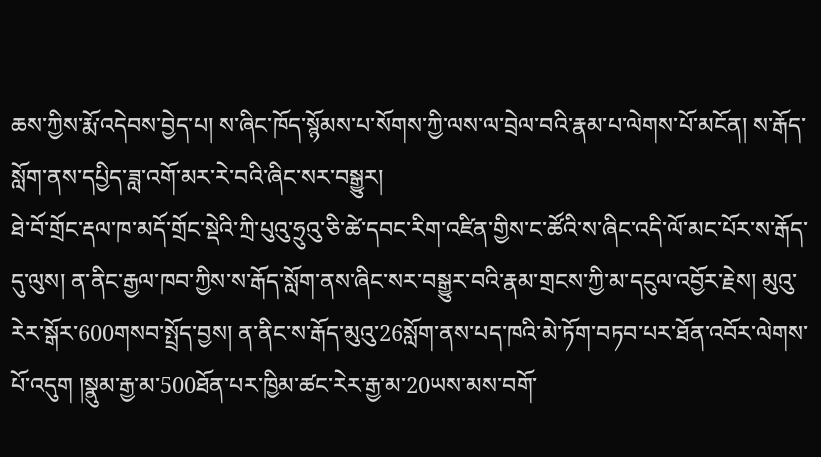ཆས་ཀྱིས་རྨོ་འདེབས་བྱེད་པ། ས་ཞིང་ཁོད་སྙོམས་པ་སོགས་ཀྱི་ལས་ལ་བྲེལ་བའི་རྣམ་པ་ལེགས་པོ་མངོན། ས་རྒོད་སློག་ནས་དཔྱིད་ཟླ་འགོ་མར་རེ་བའི་ཞིང་སར་བསྒྱུར།
ཐེ་བོ་གྲོང་རྡལ་ཁ་མདོ་གྲོང་སྡེའི་ཀྲི་པུའུ་ཧྲུའུ་ཅི་ཚེ་དབང་རིག་འཛིན་གྱིས་ང་ཚོའི་ས་ཞིང་འདི་ལོ་མང་པོར་ས་རྒོད་དུ་ལུས། ན་ནིང་རྒྱལ་ཁབ་ཀྱིས་ས་རྒོད་སློག་ནས་ཞིང་སར་བསྒྱུར་བའི་རྣམ་གྲངས་ཀྱི་མ་དངུལ་འབྱོར་རྗེས། མུའུ་རེར་སྒོར་600གསབ་སྤྲོད་བྱས། ན་ནིང་ས་རྒོད་མུའུ་26སློག་ནས་པད་ཁའི་མེ་ཏོག་བཏབ་པར་ཐོན་འབོར་ལེགས་པོ་འདུག །སྣུམ་རྒྱ་མ་500ཐོན་པར་ཁྱིམ་ཚང་རེར་རྒྱ་མ་20ཡས་མས་བགོ་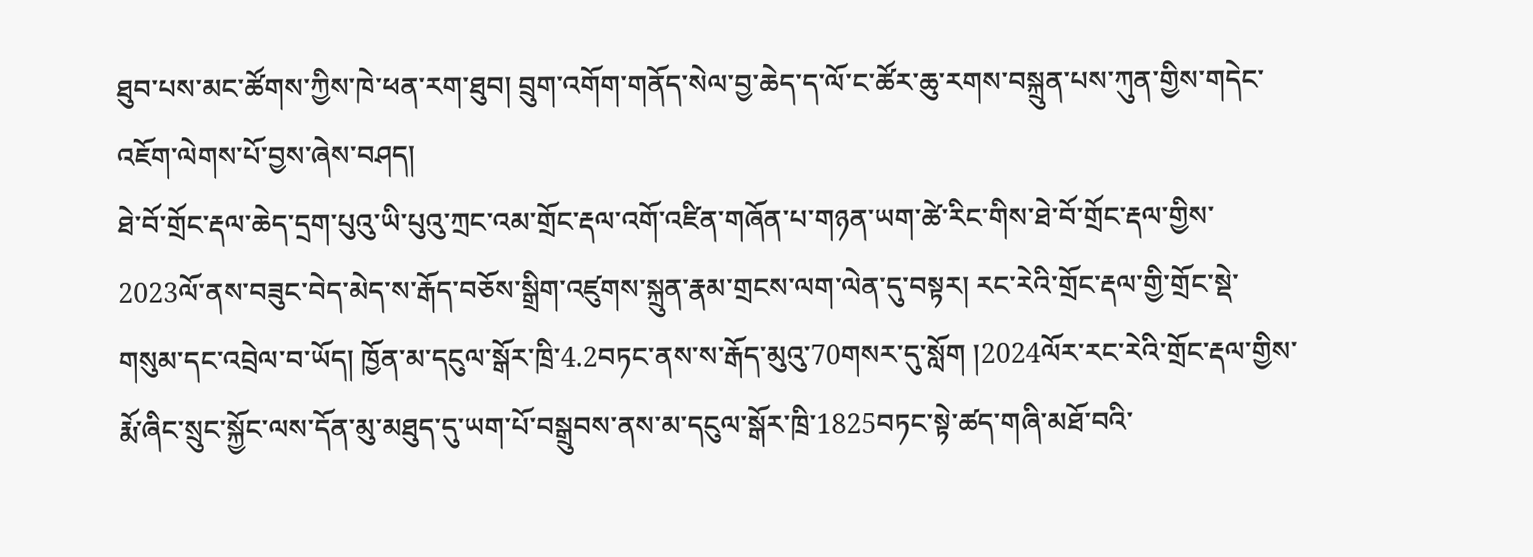ཐུབ་པས་མང་ཚོགས་ཀྱིས་ཁེ་ཕན་རག་ཐུབ། བྲུག་འགོག་གནོད་སེལ་བྱ་ཆེད་ད་ལོ་ང་ཚོར་ཆུ་རགས་བསྐྲུན་པས་ཀུན་གྱིས་གདེང་འཇོག་ལེགས་པོ་བྱས་ཞེས་བཤད།
ཐེ་བོ་གྲོང་རྡལ་ཆེད་དྲག་པུའུ་ཡི་པུའུ་ཀྲང་འམ་གྲོང་རྡལ་འགོ་འཛིན་གཞོན་པ་གཉན་ཡག་ཚེ་རིང་གིས་ཐེ་བོ་གྲོང་རྡལ་གྱིས་2023ལོ་ནས་བཟུང་བེད་མེད་ས་རྒོད་བཅོས་སྒྲིག་འཛུགས་སྐྲུན་རྣམ་གྲངས་ལག་ལེན་དུ་བསྟར། རང་རེའི་གྲོང་རྡལ་གྱི་གྲོང་སྡེ་གསུམ་དང་འབྲེལ་བ་ཡོད། ཁྱོན་མ་དངུལ་སྒོར་ཁྲི་4.2བཏང་ནས་ས་རྒོད་མུའུ་70གསར་དུ་སློག །2024ལོར་རང་རེའི་གྲོང་རྡལ་གྱིས་རྨོ་ཞིང་སྲུང་སྐྱོང་ལས་དོན་མུ་མཐུད་དུ་ཡག་པོ་བསྒྲུབས་ནས་མ་དངུལ་སྒོར་ཁྲི་1825བཏང་སྟེ་ཚད་གཞི་མཐོ་བའི་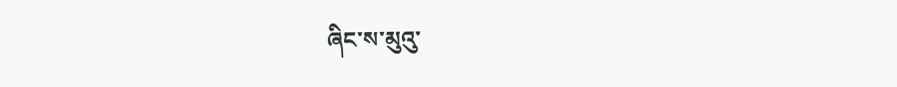ཞིང་ས་མུའུ་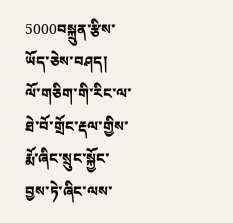5000བསྐྲུན་རྩིས་ཡོད་ཅེས་བཤད།
ལོ་གཅིག་གི་རིང་ལ་ཐེ་བོ་གྲོང་རྡལ་གྱིས་རྨོ་ཞིང་སྲུང་སྐྱོང་བྱས་ཏེ་ཞིང་ལས་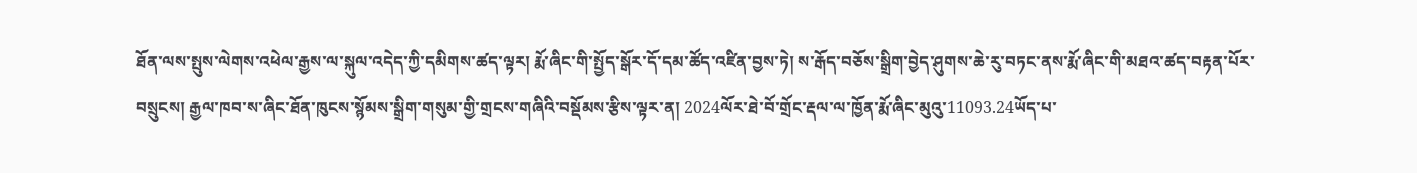ཐོན་ལས་སྤུས་ལེགས་འཕེལ་རྒྱས་ལ་སྐུལ་འདེད་ཀྱི་དམིགས་ཚད་ལྟར། རྨོ་ཞིང་གི་སྤྱོད་སྒོར་དོ་དམ་ཚོད་འཛིན་བྱས་ཏེ། ས་རྒོད་བཅོས་སྒྲིག་བྱེད་ཤུགས་ཆེ་རུ་བཏང་ནས་རྨོ་ཞིང་གི་མཐའ་ཚད་བརྟན་པོར་བསྲུངས། རྒྱལ་ཁབ་ས་ཞིང་ཐོན་ཁུངས་སྙོམས་སྒྲིག་གསུམ་གྱི་གྲངས་གཞིའི་བསྡོམས་རྩིས་ལྟར་ན། 2024ལོར་ཐེ་བོ་གྲོང་རྡལ་ལ་ཁྱོན་རྨོ་ཞིང་མུའུ་11093.24ཡོད་པ་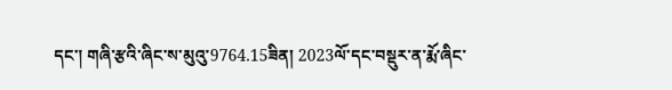དང་། གཞི་རྩའི་ཞིང་ས་མུའུ་9764.15ཟིན། 2023ལོ་དང་བསྡུར་ན་རྨོ་ཞིང་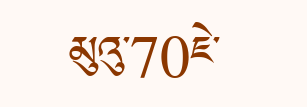མུའུ་70ཇེ་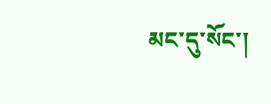མང་དུ་སོང་།